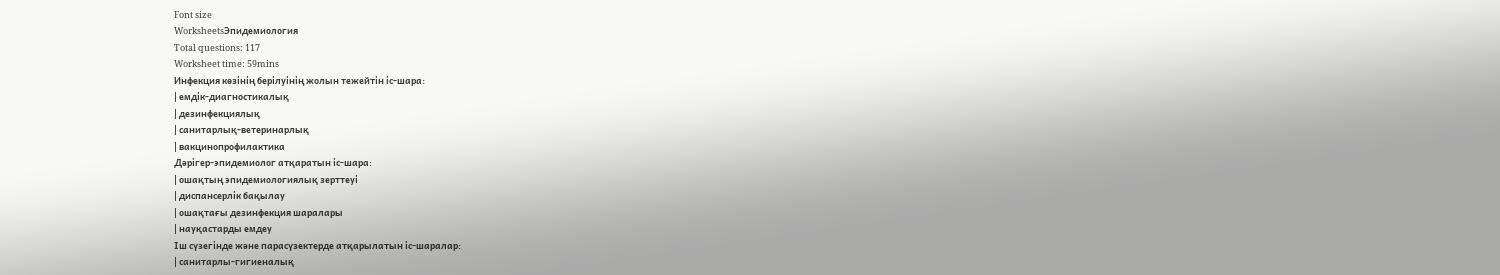Font size
WorksheetsЭпидемиология
Total questions: 117
Worksheet time: 59mins
Инфекция көзінің берілуінің жолын тежейтін іс-шара:
| емдік-диагностикалық
| дезинфекциялық
| санитарлық-ветеринарлық
| вакцинопрофилактика
Дәрігер-эпидемиолог атқаратын іс-шара:
| ошақтың эпидемиологиялық зерттеуі
| диспансерлік бақылау
| ошақтағы дезинфекция шаралары
| науқастарды емдеу
Іш сүзегінде және парасүзектерде атқарылатын іс-шаралар:
| санитарлы-гигиеналық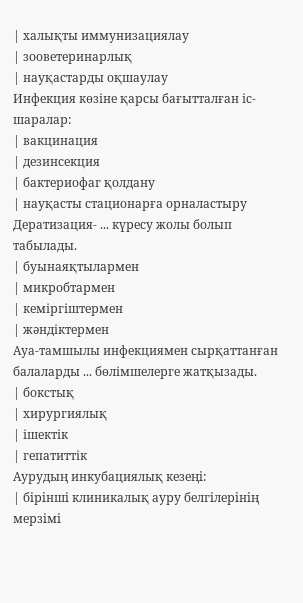| халықты иммунизациялау
| зооветеринарлық
| науқастарды оқшаулау
Инфекция көзіне қарсы бағытталған іс-шаралар:
| вакцинация
| дезинсекция
| бактериофаг қолдану
| науқасты стационарға орналастыру
Дератизация- ... күресу жолы болып табылады.
| буынаяқтылармен
| микробтармен
| кеміргіштермен
| жәндіктермен
Ауа-тамшылы инфекциямен сырқаттанған балаларды ... бөлімшелерге жатқызады.
| бокстық
| хирургиялық
| ішектік
| гепатиттік
Аурудың инкубациялық кезеңi:
| бiрiншi клиникалық ауру белгiлерiнiң мерзiмi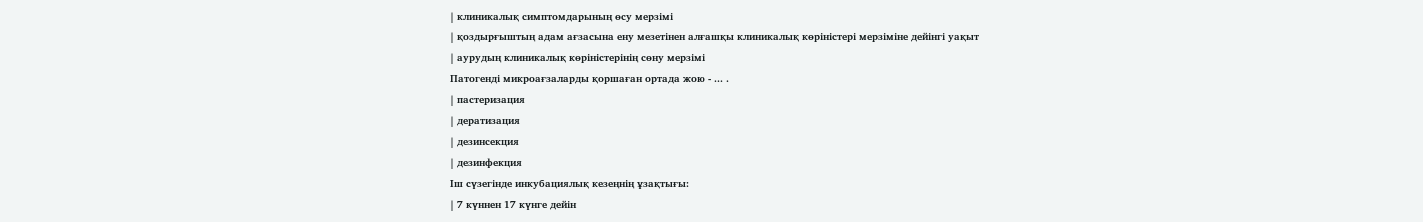| клиникалық симптомдарының өсу мерзiмі
| қоздырғыштың адам ағзасына ену мезетінен алғашқы клиникалық көріністері мерзіміне дейінгі уақыт
| аурудың клиникалық көріністерінің сөну мерзiмі
Патогенді микроағзаларды қоршаған ортада жою - ... .
| пастеризация
| дератизация
| дезинсекция
| дезинфекция
Іш сүзегінде инкубациялық кезеңнің ұзақтығы:
| 7 күннен 17 күнге дейін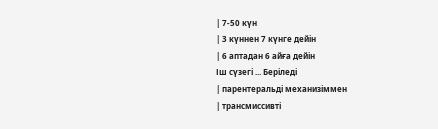| 7-50 күн
| 3 күннен 7 күнге дейін
| 6 аптадан 6 айға дейін
Іш сүзегі ... Беріледі
| парентеральді механизіммен
| трансмиссивті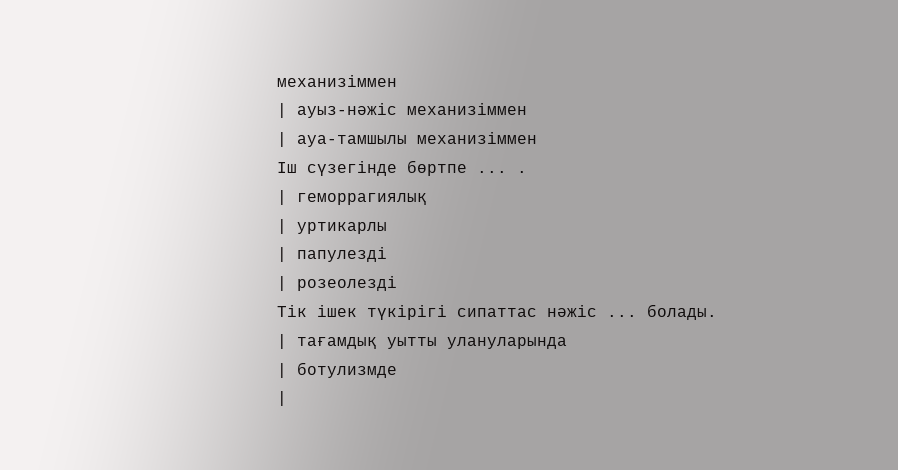механизіммен
| ауыз-нәжіс механизіммен
| ауа-тамшылы механизіммен
Іш сүзегінде бөртпе ... .
| геморрагиялық
| уртикарлы
| папулезді
| розеолезді
Тік ішек түкірігі сипаттас нәжіс ... болады.
| тағамдық уытты улануларында
| ботулизмде
|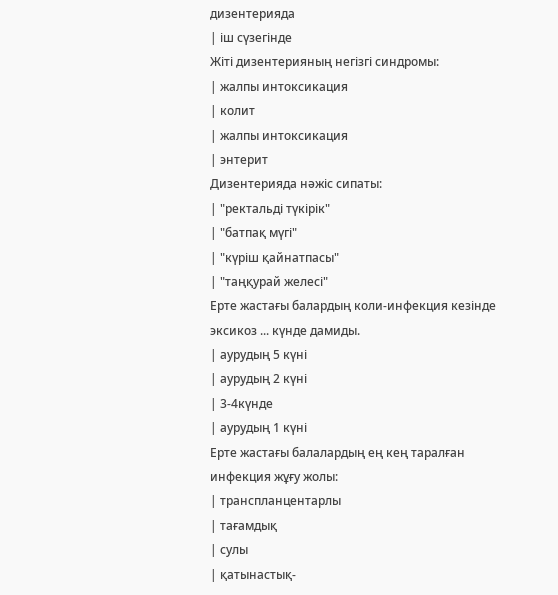дизентерияда
| іш сүзегінде
Жіті дизентерияның негізгі синдромы:
| жалпы интоксикация
| колит
| жалпы интоксикация
| энтерит
Дизентерияда нәжіс сипаты:
| "ректальді түкірік"
| "батпақ мүгі"
| "күріш қайнатпасы"
| "таңқурай желесі"
Ерте жастағы балардың коли-инфекция кезінде эксикоз ... күнде дамиды.
| аурудың 5 күні
| аурудың 2 күні
| 3-4күнде
| аурудың 1 күні
Ерте жастағы балалардың ең кең таралған инфекция жұғу жолы:
| транспланцентарлы
| тағамдық
| сулы
| қатынастық-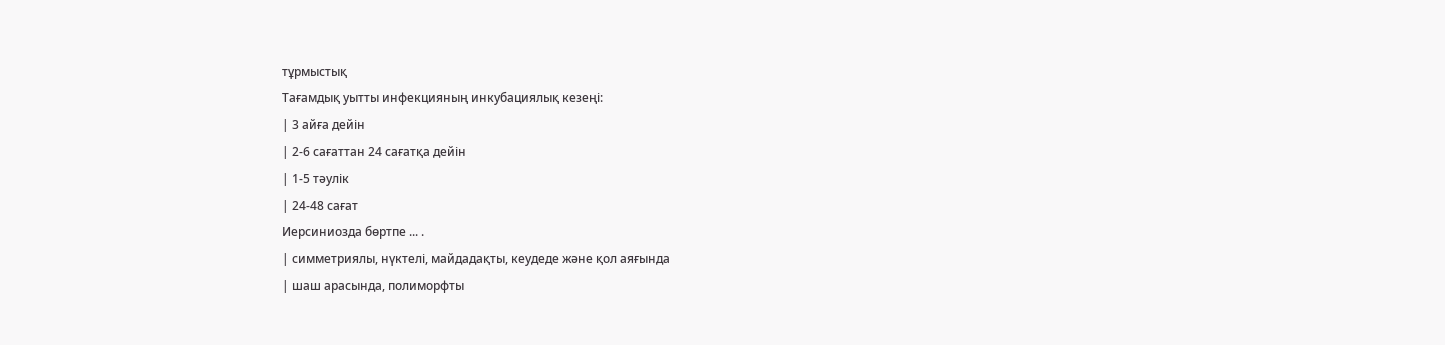тұрмыстық
Тағамдық уытты инфекцияның инкубациялық кезеңі:
| 3 айға дейін
| 2-6 сағаттан 24 сағатқа дейін
| 1-5 тәулік
| 24-48 сағат
Иерсиниозда бөртпе ... .
| симметриялы, нүктелі, майдадақты, кеудеде және қол аяғында
| шаш арасында, полиморфты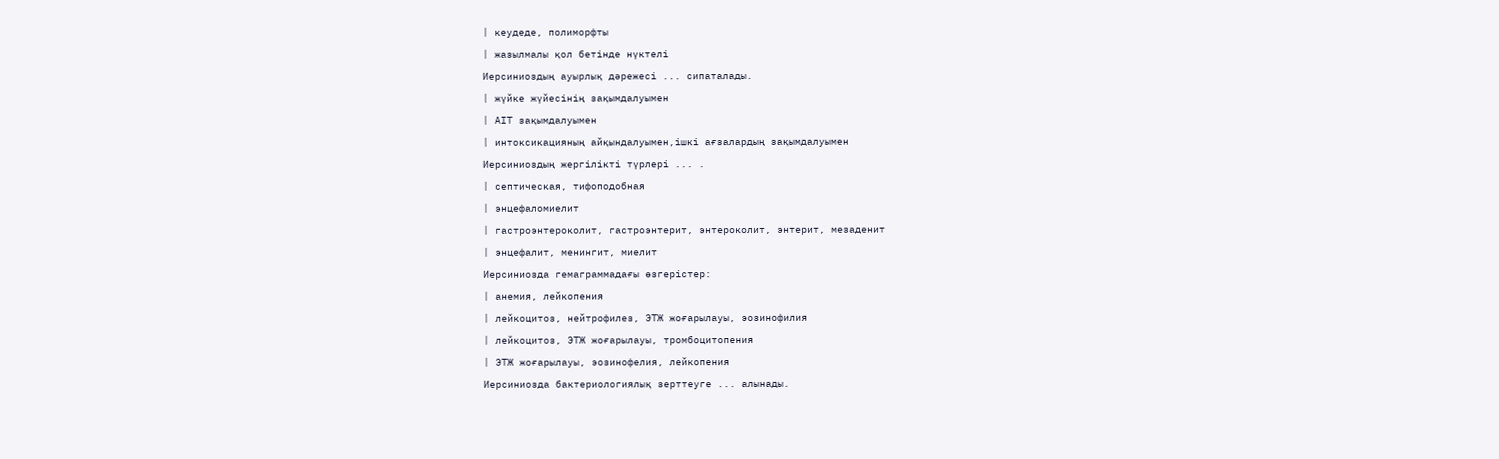| кеудеде, полиморфты
| жазылмалы қол бетінде нүктелі
Иерсиниоздың ауырлық дәрежесі ... сипаталады.
| жүйке жүйесінің зақымдалуымен
| АІТ зақымдалуымен
| интоксикацияның айқындалуымен,ішкі ағзалардың зақымдалуымен
Иерсиниоздың жергілікті түрлері ... .
| септическая, тифоподобная
| энцефаломиелит
| гастроэнтероколит, гастроэнтерит, энтероколит, энтерит, мезаденит
| энцефалит, менингит, миелит
Иерсиниозда гемаграммадағы өзгерістер:
| анемия, лейкопения
| лейкоцитоз, нейтрофилез, ЭТЖ жоғарылауы, эозинофилия
| лейкоцитоз, ЭТЖ жоғарылауы, тромбоцитопения
| ЭТЖ жоғарылауы, эозинофелия, лейкопения
Иерсиниозда бактериологиялық зерттеуге ... алынады.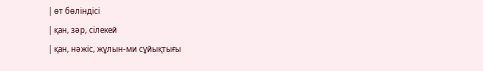| өт бөліндісі
| қан, зәр, сілекей
| қан, нәжіс, жұлын-ми сұйықтығы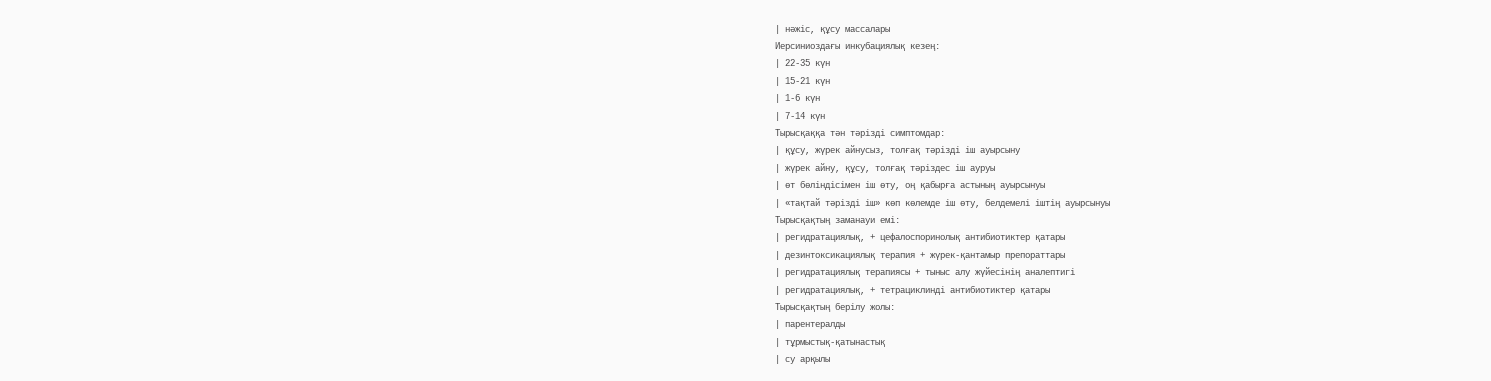| нәжіс, құсу массалары
Иерсиниоздағы инкубациялық кезең:
| 22-35 күн
| 15-21 күн
| 1-6 күн
| 7-14 күн
Тырысқаққа тән тәрізді симптомдар:
| құсу, жүрек айнусыз, толғақ тәрізді іш ауырсыну
| жүрек айну, құсу, толғақ тәріздес іш ауруы
| өт бөліндісімен іш өту, оң қабырға астының ауырсынуы
| «тақтай тәрізді іш» көп көлемде іш өту, белдемелі іштің ауырсынуы
Тырысқақтың заманауи емі:
| регидратациялық, + цефалоспоринолық антибиотиктер қатары
| дезинтоксикациялық терапия + жүрек-қантамыр препораттары
| регидратациялық терапиясы + тыныс алу жүйесінің аналептигі
| регидратациялық, + тетрациклинді антибиотиктер қатары
Тырысқақтың берілу жолы:
| парентералды
| тұрмыстық-қатынастық
| су арқылы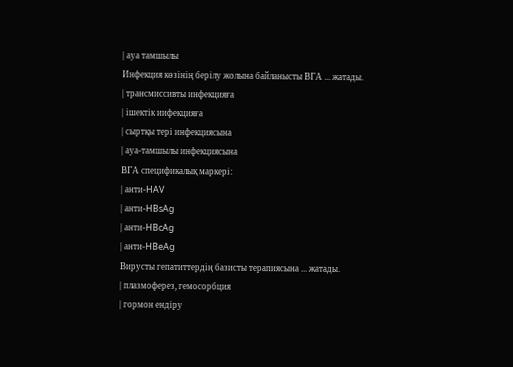| ауа тамшылы
Инфекция көзінің берілу жолына байланысты ВГА ... жатады.
| трансмиссивты инфекцияға
| ішектік иифекцияға
| сыртқы тері инфекциясына
| ауа-тамшылы инфекциясына
ВГА спецификалық маркері:
| анти-HAV
| анти-HBsAg
| анти-HBcAg
| анти-HBeAg
Вирусты гепатиттердің базисты терапиясына ... жатады.
| плазмоферез, гемосорбция
| гормон ендіру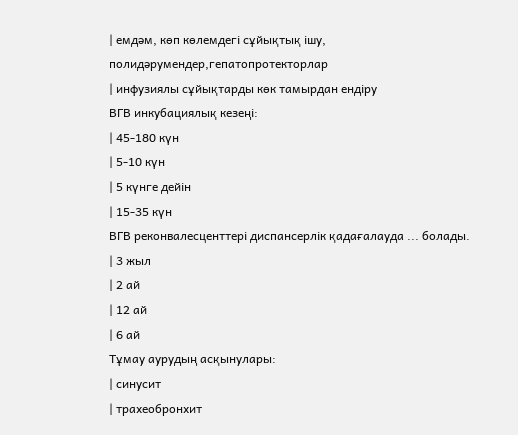| емдәм, көп көлемдегі сұйықтық ішу, полидәрумендер,гепатопротекторлар
| инфузиялы сұйықтарды көк тамырдан ендіру
ВГВ инкубациялық кезеңі:
| 45-180 күн
| 5-10 күн
| 5 күнге дейін
| 15-35 күн
ВГВ реконвалесценттері диспансерлік қадағалауда ... болады.
| 3 жыл
| 2 ай
| 12 ай
| 6 ай
Тұмау аурудың асқынулары:
| синусит
| трахеобронхит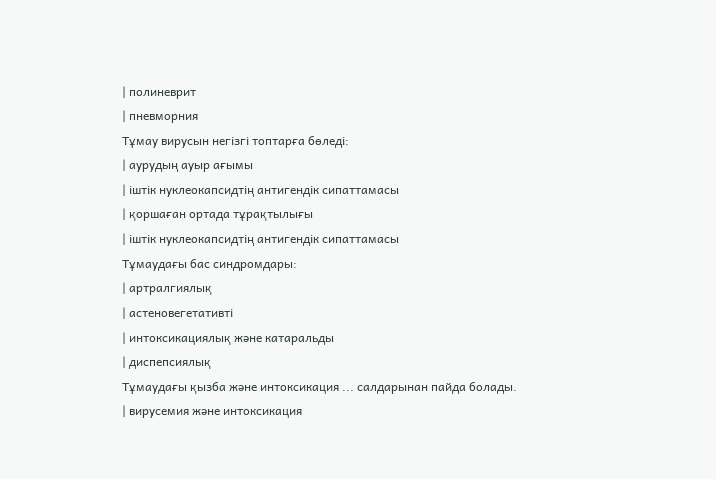| полиневрит
| пневморния
Тұмау вирусын негізгі топтарға бөледі:
| аурудың ауыр ағымы
| іштік нуклеокапсидтің антигендік сипаттамасы
| қоршаған ортада тұрақтылығы
| іштік нуклеокапсидтің антигендік сипаттамасы
Тұмаудағы бас синдромдары:
| артралгиялық
| астеновегетативті
| интоксикациялық және катаральды
| диспепсиялық
Тұмаудағы қызба және интоксикация ... салдарынан пайда болады.
| вирусемия және интоксикация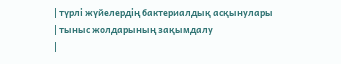| түрлі жүйелердің бактериалдық асқынулары
| тыныс жолдарының зақымдалу
|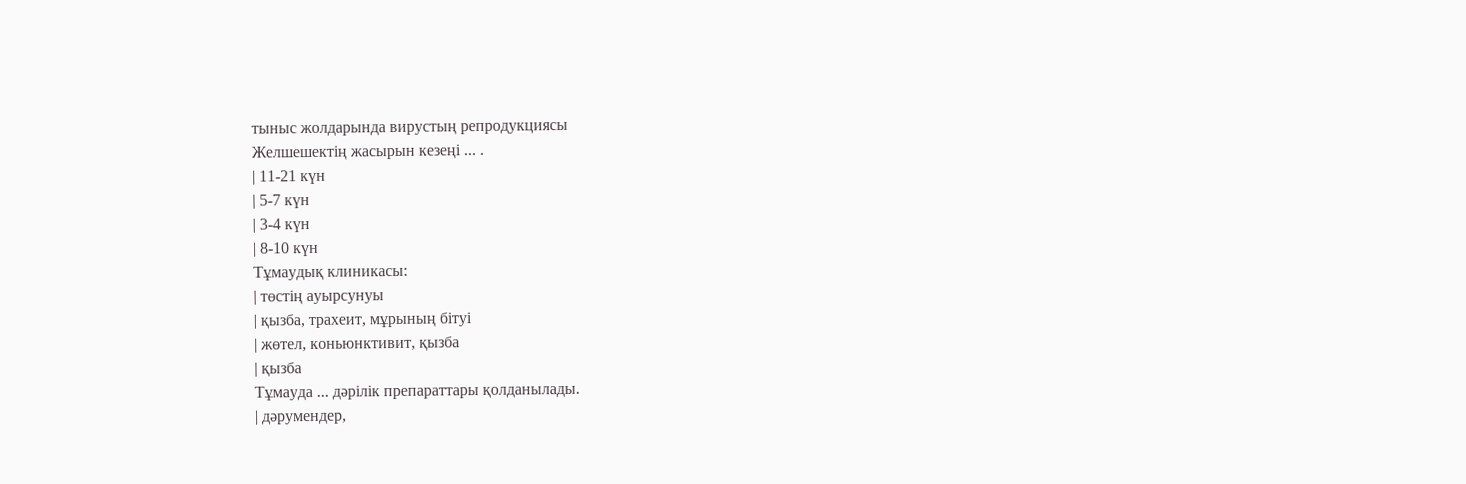тыныс жолдарында вирустың репродукциясы
Желшешектің жасырын кезеңі ... .
| 11-21 күн
| 5-7 күн
| 3-4 күн
| 8-10 күн
Тұмаудық клиникасы:
| төстің ауырсунуы
| қызба, трахеит, мұрының бітуі
| жөтел, коньюнктивит, қызба
| қызба
Тұмауда ... дәрілік препараттары қолданылады.
| дәрумендер,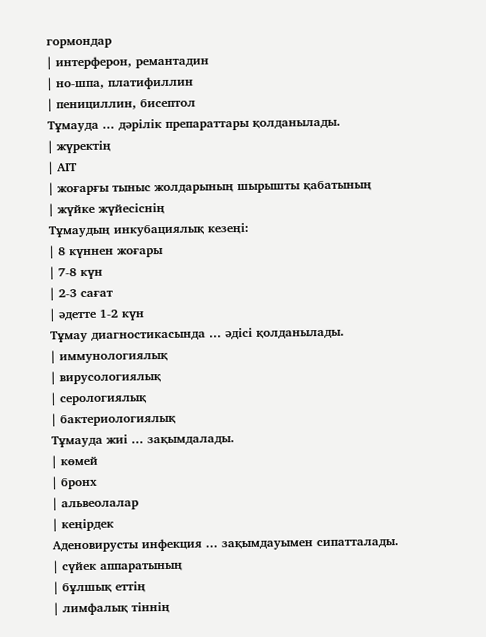гормондар
| интерферон, ремантадин
| но-шпа, платифиллин
| пенициллин, бисептол
Тұмауда ... дәрілік препараттары қолданылады.
| жүректің
| АІТ
| жоғарғы тыныс жолдарының шырышты қабатының
| жүйке жүйесіснің
Тұмаудың инкубациялық кезеңі:
| 8 күннен жоғары
| 7-8 күн
| 2-3 сағат
| әдетте 1-2 күн
Тұмау диагностикасында ... әдісі қолданылады.
| иммунологиялық
| вирусологиялық
| серологиялық
| бактериологиялық
Тұмауда жиі ... зақымдалады.
| көмей
| бронх
| альвеолалар
| кеңірдек
Аденовирусты инфекция ... зақымдауымен сипатталады.
| сүйек аппаратының
| бұлшық еттің
| лимфалық тіннің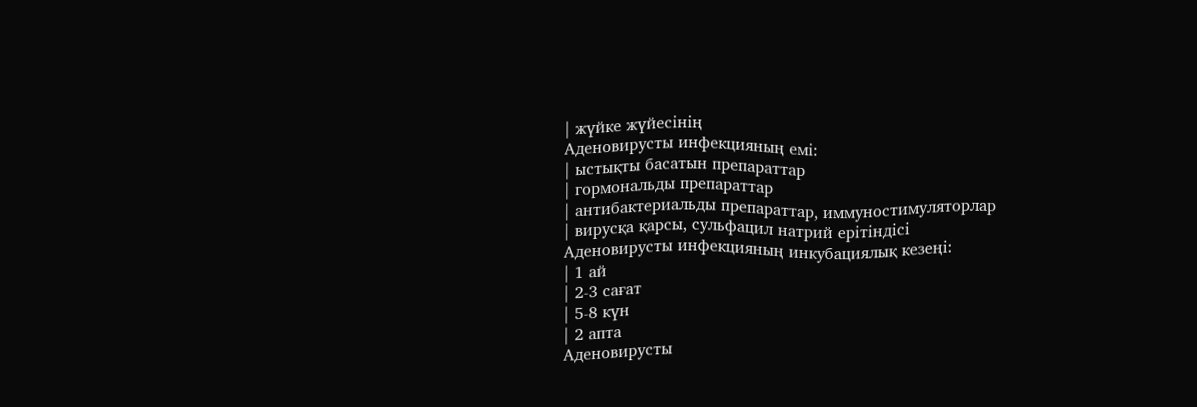| жүйке жүйесінің
Аденовирусты инфекцияның емі:
| ыстықты басатын препараттар
| гормональды препараттар
| антибактериальды препараттар, иммуностимуляторлар
| вирусқа қарсы, сульфацил натрий ерітіндісі
Аденовирусты инфекцияның инкубациялық кезеңі:
| 1 ай
| 2-3 сағат
| 5-8 күн
| 2 апта
Аденовирусты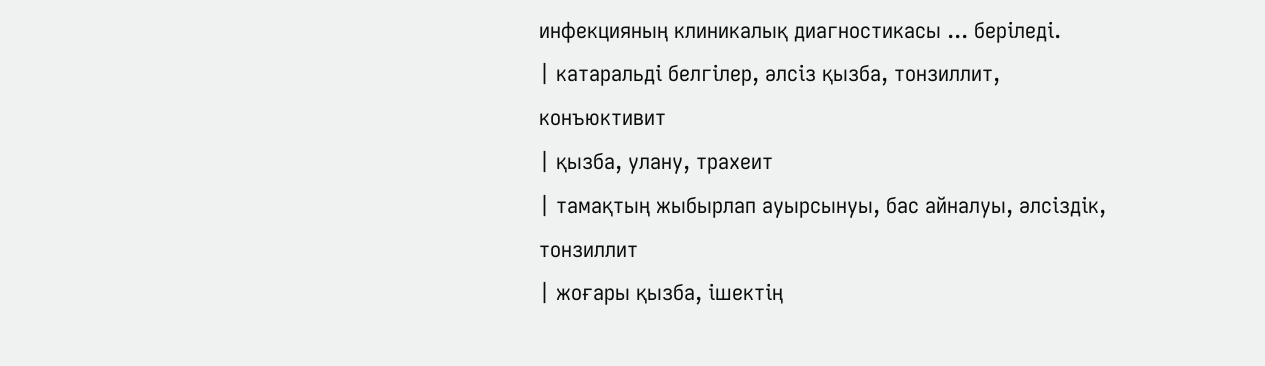инфекцияның клиникалық диагностикасы ... беріледі.
| катаральді белгілер, әлсіз қызба, тонзиллит, конъюктивит
| қызба, улану, трахеит
| тамақтың жыбырлап ауырсынуы, бас айналуы, әлсіздік, тонзиллит
| жоғары қызба, ішектің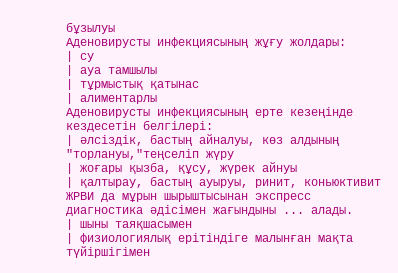бұзылуы
Аденовирусты инфекциясының жұғу жолдары:
| су
| ауа тамшылы
| тұрмыстық қатынас
| алиментарлы
Аденовирусты инфекциясының ерте кезеңінде кездесетін белгілері:
| әлсіздік, бастың айналуы, көз алдының "торлануы,"теңселіп жүру
| жоғары қызба, құсу, жүрек айнуы
| қалтырау, бастың ауыруы, ринит, коньюктивит
ЖРВИ да мұрын шырыштысынан экспресс диагностика әдісімен жағындыны ... алады.
| шыны таяқшасымен
| физиологиялық ерітіндіге малынған мақта түйіршігімен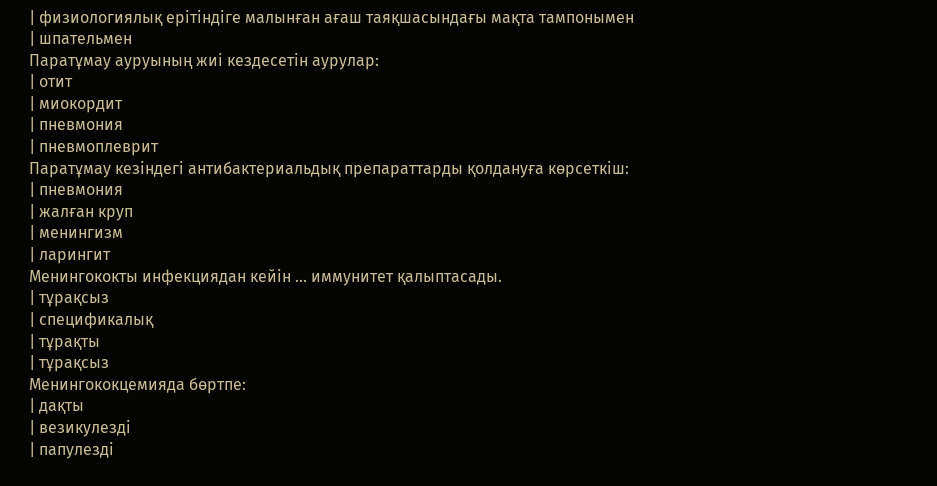| физиологиялық ерітіндіге малынған ағаш таяқшасындағы мақта тампонымен
| шпательмен
Паратұмау ауруының жиі кездесетін аурулар:
| отит
| миокордит
| пневмония
| пневмоплеврит
Паратұмау кезіндегі антибактериальдық препараттарды қолдануға көрсеткіш:
| пневмония
| жалған круп
| менингизм
| ларингит
Менингококты инфекциядан кейін ... иммунитет қалыптасады.
| тұрақсыз
| спецификалық
| тұрақты
| тұрақсыз
Менингококцемияда бөртпе:
| дақты
| везикулезді
| папулезді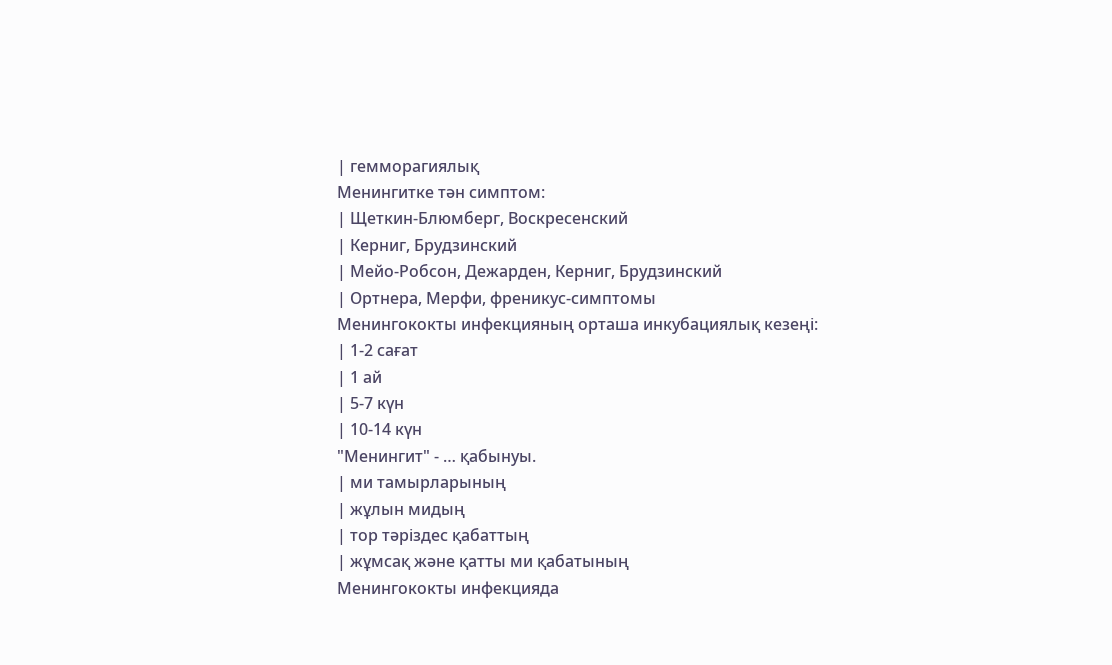| гемморагиялық
Менингитке тән симптом:
| Щеткин-Блюмберг, Воскресенский
| Керниг, Брудзинский
| Мейо-Робсон, Дежарден, Керниг, Брудзинский
| Ортнера, Мерфи, френикус-симптомы
Менингококты инфекцияның орташа инкубациялық кезеңі:
| 1-2 сағат
| 1 ай
| 5-7 күн
| 10-14 күн
"Менингит" - … қабынуы.
| ми тамырларының
| жұлын мидың
| тор тәріздес қабаттың
| жұмсақ және қатты ми қабатының
Менингококты инфекцияда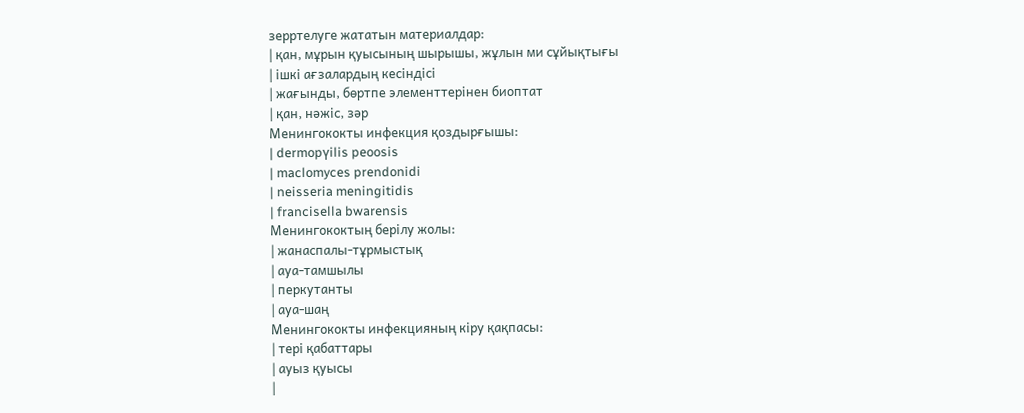зерртелуге жататын материалдар:
| қан, мұрын қуысының шырышы, жұлын ми сұйықтығы
| ішкі ағзалардың кесіндісі
| жағынды, бөртпе элементтерінен биоптат
| қан, нәжіс, зәр
Менингококты инфекция қоздырғышы:
| dermopүilis peoosis
| maclomyces prendonidi
| neisseria meningitidis
| francisella bwarensis
Менингококтың берілу жолы:
| жанаспалы-тұрмыстық
| ауа-тамшылы
| перкутанты
| ауа-шаң
Менингококты инфекцияның кіру қақпасы:
| тері қабаттары
| ауыз қуысы
|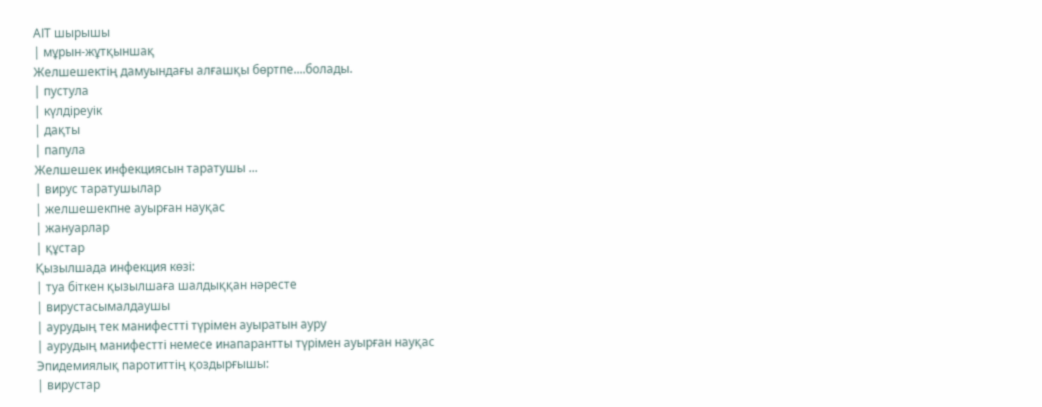АІТ шырышы
| мұрын-жұтқыншақ
Желшешектің дамуындағы алғашқы бөртпе....болады.
| пустула
| күлдіреуік
| дақты
| папула
Желшешек инфекциясын таратушы ...
| вирус таратушылар
| желшешекпне ауырған науқас
| жануарлар
| құстар
Қызылшада инфекция көзі:
| туа біткен қызылшаға шалдыққан нәресте
| вирустасымалдаушы
| аурудың тек манифестті түрімен ауыратын ауру
| аурудың манифестті немесе инапарантты түрімен ауырған науқас
Эпидемиялық паротиттің қоздырғышы:
| вирустар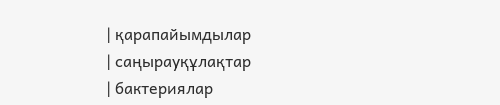| қарапайымдылар
| саңырауқұлақтар
| бактериялар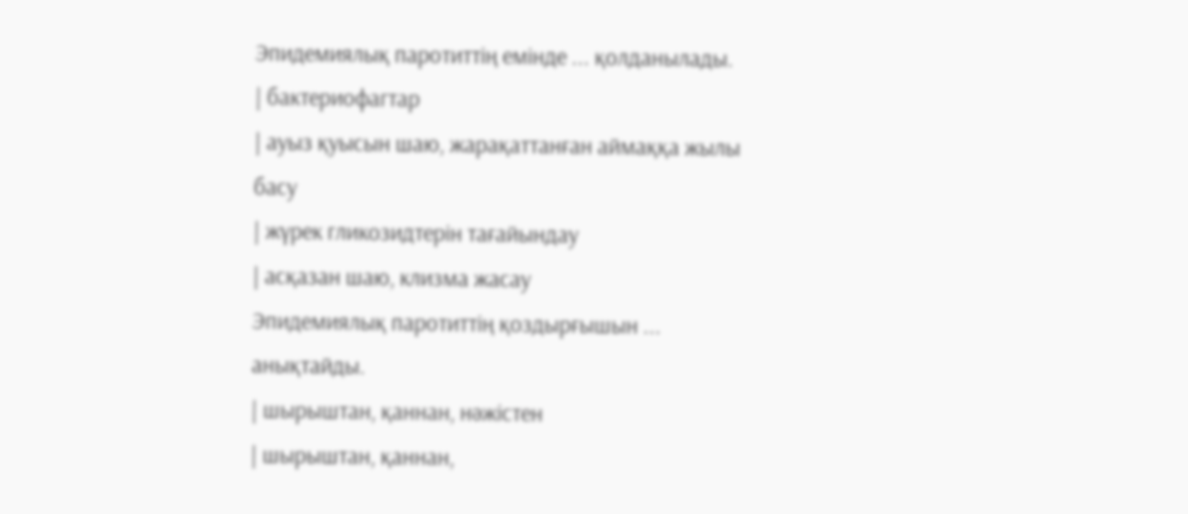Эпидемиялық паротиттің емінде ... қолданылады.
| бактериофагтар
| ауыз қуысын шаю, жарақаттанған аймаққа жылы басу
| жүрек гликозидтерін тағайындау
| асқазан шаю, клизма жасау
Эпидемиялық паротиттің қоздырғышын ... анықтайды.
| шырыштан, қаннан, нәжістен
| шырыштан, қаннан,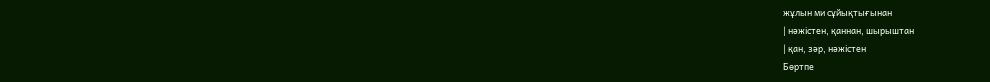жұлын ми сұйықтығынан
| нәжістен, қаннан, шырыштан
| қан, зәр, нәжістен
Бөртпе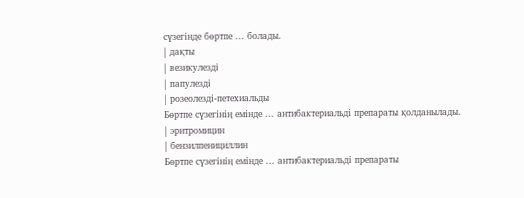сүзегінде бөртпе ... болады.
| дақты
| везикулезді
| папулезді
| розеолезді-петехиальды
Бөртпе сүзегінің емінде ... антибактериальді препараты қолданылады.
| эритромицин
| бензилпенициллин
Бөртпе сүзегінің емінде ... антибактериальді препараты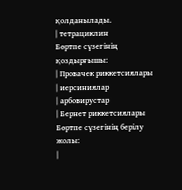қолданылады.
| тетрациклин
Бөртпе сүзегінің қоздырғышы:
| Провачек риккетсиялары
| иерсиниялар
| арбовирустар
| Бернет риккетсиялары
Бөртпе сүзегінің берілу жолы:
|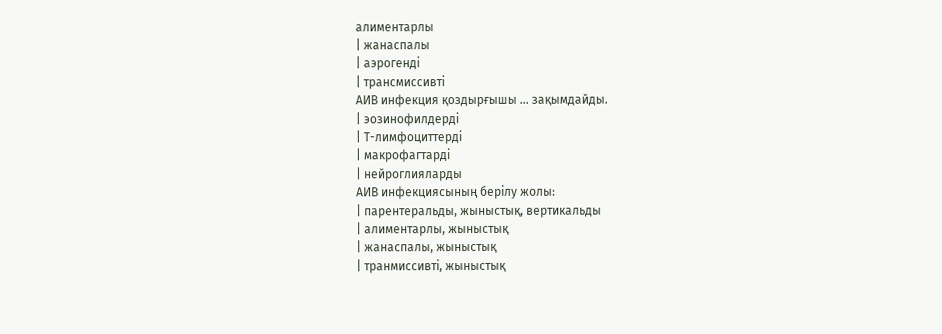алиментарлы
| жанаспалы
| аэрогенді
| трансмиссивті
АИВ инфекция қоздырғышы ... зақымдайды.
| эозинофилдерді
| Т-лимфоциттерді
| макрофагтарді
| нейроглияларды
АИВ инфекциясының берілу жолы:
| парентеральды, жыныстық, вертикальды
| алиментарлы, жыныстық
| жанаспалы, жыныстық
| транмиссивті, жыныстық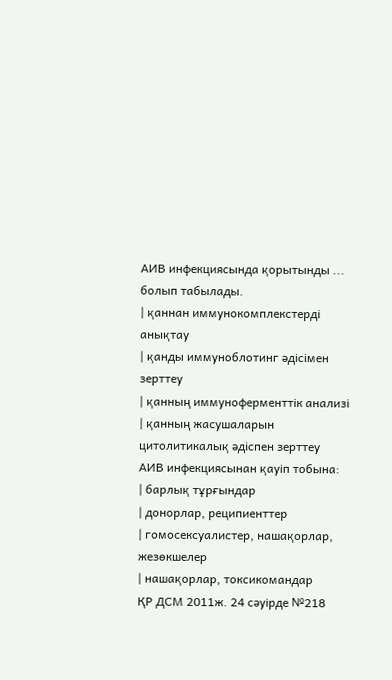АИВ инфекциясында қорытынды ... болып табылады.
| қаннан иммунокомплекстерді анықтау
| қанды иммуноблотинг әдісімен зерттеу
| қанның иммуноферменттік анализі
| қанның жасушаларын цитолитикалық әдіспен зерттеу
АИВ инфекциясынан қауіп тобына:
| барлық тұрғындар
| донорлар, реципиенттер
| гомосексуалистер, нашақорлар, жезөкшелер
| нашақорлар, токсикомандар
ҚР ДСМ 2011ж. 24 сәуірде №218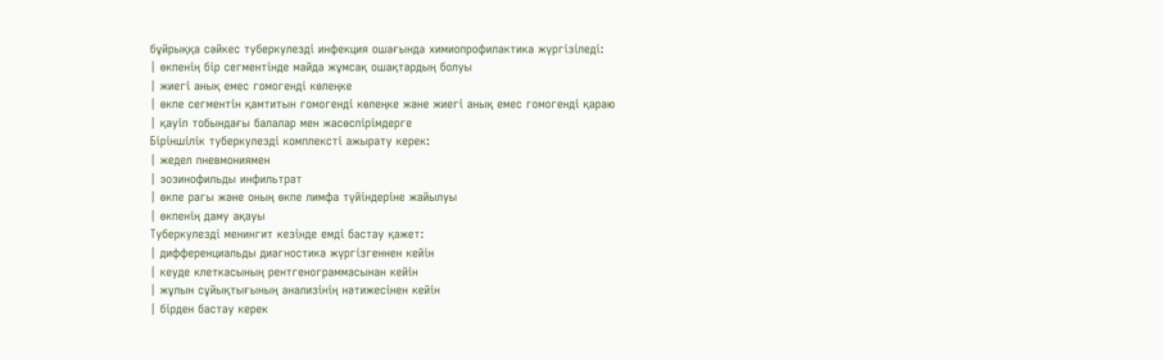бұйрыққа сәйкес туберкулезді инфекция ошағында химиопрофилактика жүргізіледі:
| өкпенің бір сегментінде майда жұмсақ ошақтардың болуы
| жиегі анық емес гомогенді көлеңке
| өкпе сегментін қамтитын гомогенді көлеңке және жиегі анық емес гомогенді қараю
| қауіп тобындағы балалар мен жасөспірімдерге
Біріншілік туберкулезді комплексті ажырату керек:
| жедел пневмониямен
| эозинофильды инфильтрат
| өкпе рагы және оның өкпе лимфа түйіндеріне жайылуы
| өкпенің даму ақауы
Туберкулезді менингит кезінде емді бастау қажет:
| дифференциальды диагностика жүргізгеннен кейін
| кеуде клеткасының рентгенограммасынан кейін
| жұлын сұйықтығының анализінің нәтижесінен кейін
| бірден бастау керек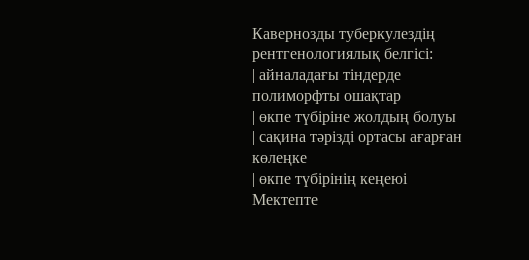Кавернозды туберкулездің рентгенологиялық белгісі:
| айналадағы тіндерде полиморфты ошақтар
| өкпе түбіріне жолдың болуы
| сақина тәрізді ортасы ағарған көлеңке
| өкпе түбірінің кеңеюі
Мектепте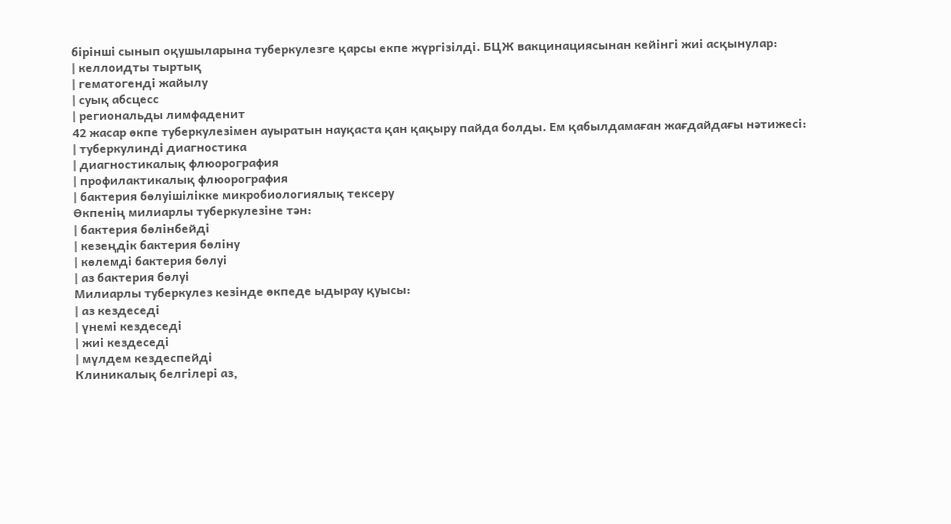бірінші сынып оқушыларына туберкулезге қарсы екпе жүргізілді. БЦЖ вакцинациясынан кейінгі жиі асқынулар:
| келлоидты тыртық
| гематогенді жайылу
| суық абсцесс
| региональды лимфаденит
42 жасар өкпе туберкулезімен ауыратын науқаста қан қақыру пайда болды. Ем қабылдамаған жағдайдағы нәтижесі:
| туберкулинді диагностика
| диагностикалық флюорография
| профилактикалық флюорография
| бактерия бөлуішілікке микробиологиялық тексеру
Өкпенің милиарлы туберкулезіне тән:
| бактерия бөлінбейді
| кезеңдік бактерия бөліну
| көлемді бактерия бөлуі
| аз бактерия бөлуі
Милиарлы туберкулез кезінде өкпеде ыдырау қуысы:
| аз кездеседі
| үнемі кездеседі
| жиі кездеседі
| мүлдем кездеспейді
Клиникалық белгілері аз,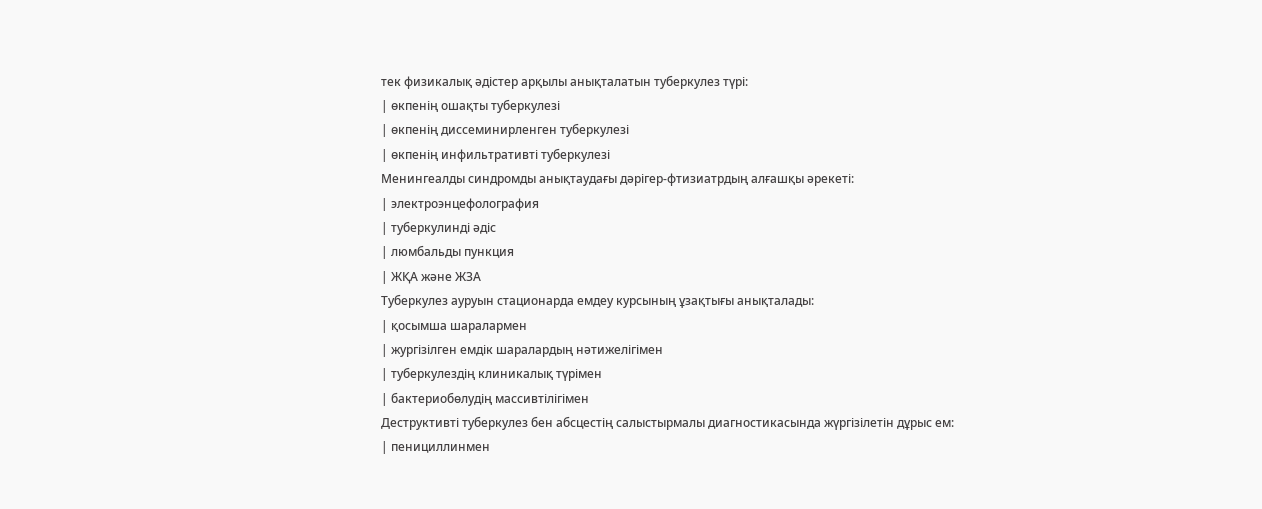тек физикалық әдістер арқылы анықталатын туберкулез түрі:
| өкпенің ошақты туберкулезі
| өкпенің диссеминирленген туберкулезі
| өкпенің инфильтративті туберкулезі
Менингеалды синдромды анықтаудағы дәрігер-фтизиатрдың алғашқы әрекеті:
| электроэнцефолография
| туберкулинді әдіс
| люмбальды пункция
| ЖҚА және ЖЗА
Туберкулез ауруын стационарда емдеу курсының ұзақтығы анықталады:
| қосымша шаралармен
| жургізілген емдік шаралардың нәтижелігімен
| туберкулездің клиникалық түрімен
| бактериобөлудің массивтілігімен
Деструктивті туберкулез бен абсцестің салыстырмалы диагностикасында жүргізілетін дұрыс ем:
| пенициллинмен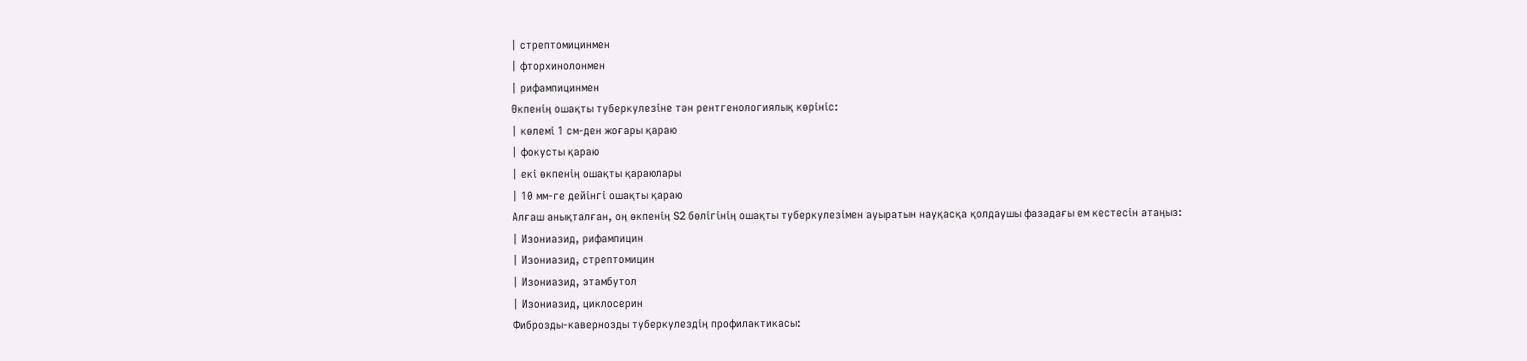| стрептомицинмен
| фторхинолонмен
| рифампицинмен
Өкпенің ошақты туберкулезіне тән рентгенологиялық көрініс:
| көлемі 1 см-ден жоғары қараю
| фокусты қараю
| екі өкпенің ошақты қараюлары
| 10 мм-ге дейінгі ошақты қараю
Алғаш анықталған, оң өкпенің S2 бөлігінің ошақты туберкулезімен ауыратын науқасқа қолдаушы фазадағы ем кестесін атаңыз:
| Изониазид, рифампицин
| Изониазид, стрептомицин
| Изониазид, этамбутол
| Изониазид, циклосерин
Фиброзды-кавернозды туберкулездiң профилактикасы: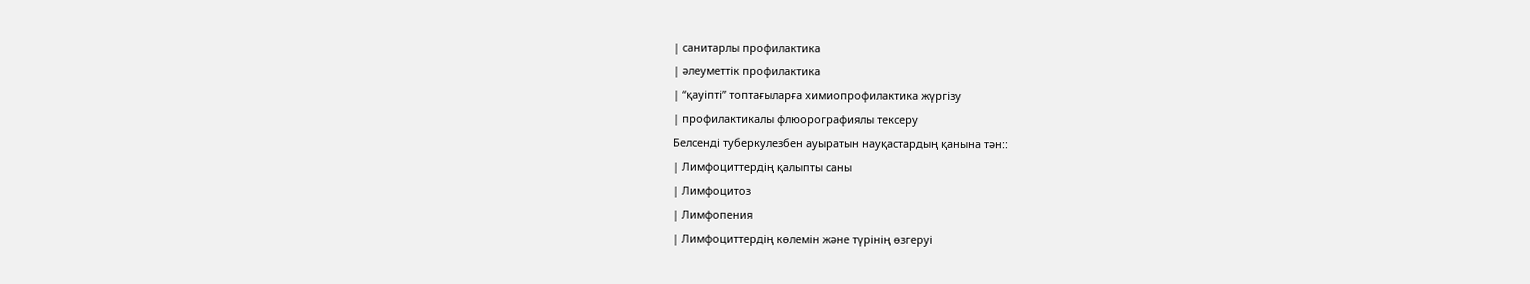| санитарлы профилактика
| әлеуметтiк профилактика
| “қауiптi” топтағыларға химиопрофилактика жүргiзу
| профилактикалы флюорографиялы тексеру
Белсенді туберкулезбен ауыратын науқастардың қанына тән::
| Лимфоциттердің қалыпты саны
| Лимфоцитоз
| Лимфопения
| Лимфоциттердің көлемін және түрінің өзгеруі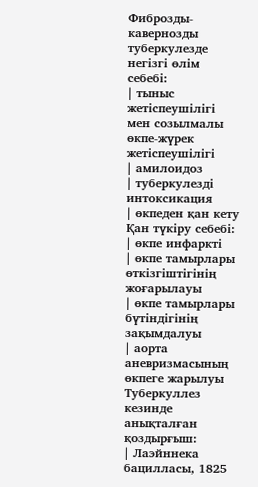Фиброзды-кавернозды туберкулезде негізгі өлім себебі:
| тыныс жетіспеушілігі мен созылмалы өкпе-жүрек жетіспеушілігі
| амилоидоз
| туберкулезді интоксикация
| өкпеден қан кету
Қан түкіру себебі:
| өкпе инфаркті
| өкпе тамырлары өткізгіштігінің жоғарылауы
| өкпе тамырлары бүтіндігінің зақымдалуы
| аорта аневризмасының өкпеге жарылуы
Туберкуллез кезинде анықталған қоздырғыш:
| Лаэйннека бацилласы, 1825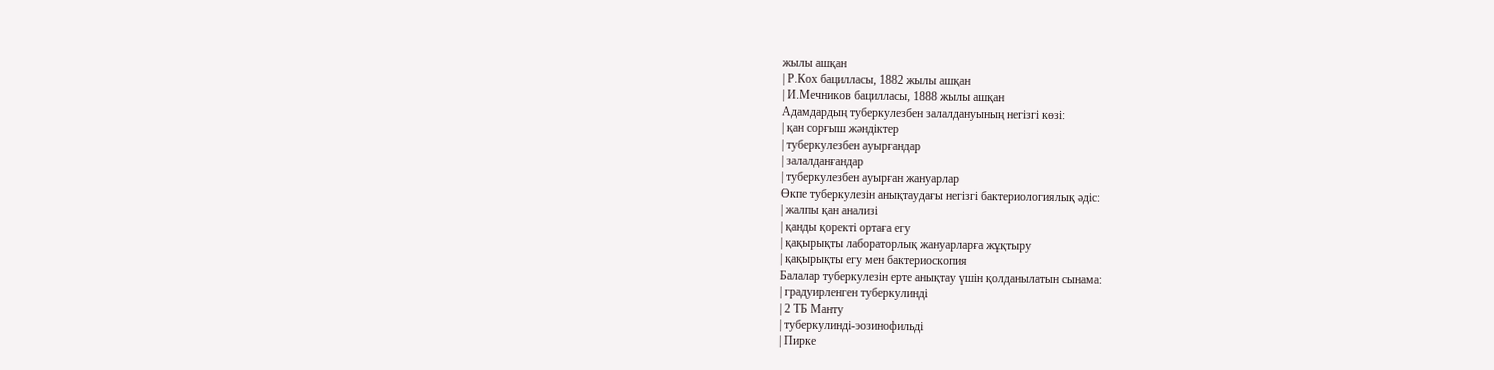жылы ашқан
| Р.Кох бацилласы, 1882 жылы ашқан
| И.Мечников бацилласы, 1888 жылы ашқан
Адамдардың туберкулезбен залалдануының негiзгi көзi:
| қан сорғыш жәндiктер
| туберкулезбен ауырғандар
| залалданғандар
| туберкулезбен ауырған жануарлар
Өкпе туберкулезiн анықтаудағы негiзгi бактериологиялық әдiс:
| жалпы қан анализi
| қанды қоректi ортаға егу
| қақырықты лабораторлық жануарларға жұқтыру
| қақырықты егу мен бактериоскопия
Балалар туберкулезiн ерте анықтау үшiн қолданылатын сынама:
| градуирленген туберкулиндi
| 2 ТБ Манту
| туберкулиндi-эозинофильдi
| Пирке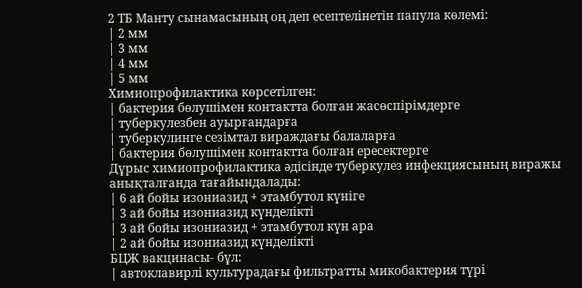2 ТБ Манту сынамасының оң деп есептелiнетін папула көлемi:
| 2 мм
| 3 мм
| 4 мм
| 5 мм
Химиопрофилактика көрсетілген:
| бактерия бөлушімен контактта болған жасөспірімдерге
| туберкулезбен ауырғандарға
| туберкулинге сезімтал вираждағы балаларға
| бактерия бөлушімен контактта болған ересектерге
Дұрыс химиопрофилактика әдісінде туберкулез инфекциясының виражы анықталғанда тағайындалады:
| 6 ай бойы изониазид + этамбутол күніге
| 3 ай бойы изониазид күнделікті
| 3 ай бойы изониазид + этамбутол күн ара
| 2 ай бойы изониазид күнделікті
БЦЖ вакцинасы- бұл:
| автоклавирлi культурадағы фильтратты микобактерия түрi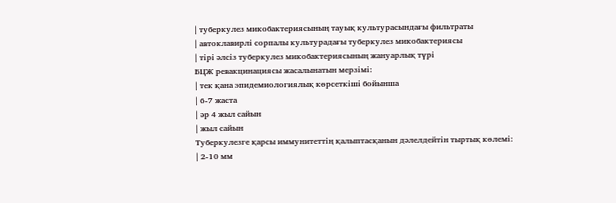| туберкулез микобактериясының тауық культурасындағы фильтраты
| автоклавирлi сорпалы культурадағы туберкулез микобактериясы
| тiрi әлсiз туберкулез микобактериясының жануарлық түрi
БЦЖ ревакцинациясы жасалынатын мерзімі:
| тек қана эпидемиологиялық көрсеткiші бойынша
| 6-7 жаста
| әр 4 жыл сайын
| жыл сайын
Туберкулезге қарсы иммунитеттiң қалыптасқанын дәлелдейтін тыртық көлемі:
| 2-10 мм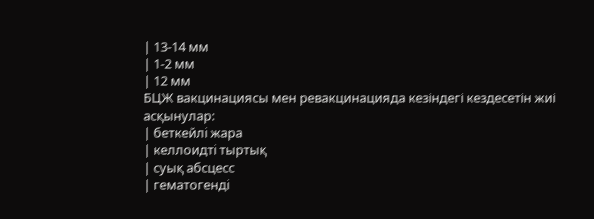| 13-14 мм
| 1-2 мм
| 12 мм
БЦЖ вакцинациясы мен ревакцинацияда кезіндегі кездесетін жиі асқынулар:
| беткейлi жара
| келлоидтi тыртық
| суық абсцесс
| гематогендi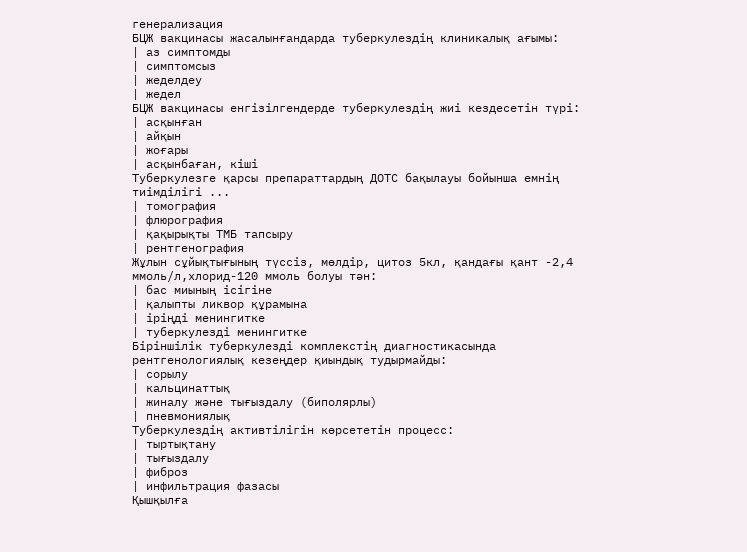генерализация
БЦЖ вакцинасы жасалынғандарда туберкулездiң клиникалық ағымы:
| аз симптомды
| симптомсыз
| жеделдеу
| жедел
БЦЖ вакцинасы енгiзiлгендерде туберкулездiң жиi кездесетін түрі:
| асқынған
| айқын
| жоғары
| асқынбаған, кіші
Туберкулезге қарсы препараттардың ДОТС бақылауы бойынша емнің тиімділігі ...
| томография
| флюрография
| қақырықты ТМБ тапсыру
| рентгенография
Жұлын сұйықтығының түссіз, мөлдір, цитоз 5кл, қандағы қант -2,4 ммоль/л,хлорид-120 ммоль болуы тән:
| бас миының ісігіне
| қалыпты ликвор құрамына
| іріңді менингитке
| туберкулезді менингитке
Біріншілік туберкулезді комплекстің диагностикасында рентгенологиялық кезеңдер қиындық тудырмайды:
| сорылу
| кальцинаттық
| жиналу және тығыздалу (биполярлы)
| пневмониялық
Туберкулездің активтілігін көрсететін процесс:
| тыртықтану
| тығыздалу
| фиброз
| инфильтрация фазасы
Қышқылға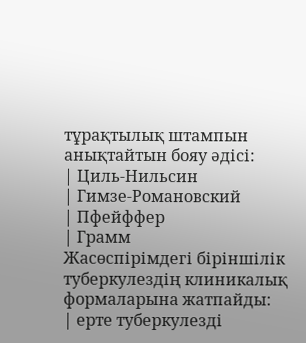тұрақтылық штампын анықтайтын бояу әдісі:
| Циль-Нильсин
| Гимзе-Романовский
| Пфейффер
| Грамм
Жасөспірімдегі біріншілік туберкулездің клиникалық формаларына жатпайды:
| ерте туберкулезді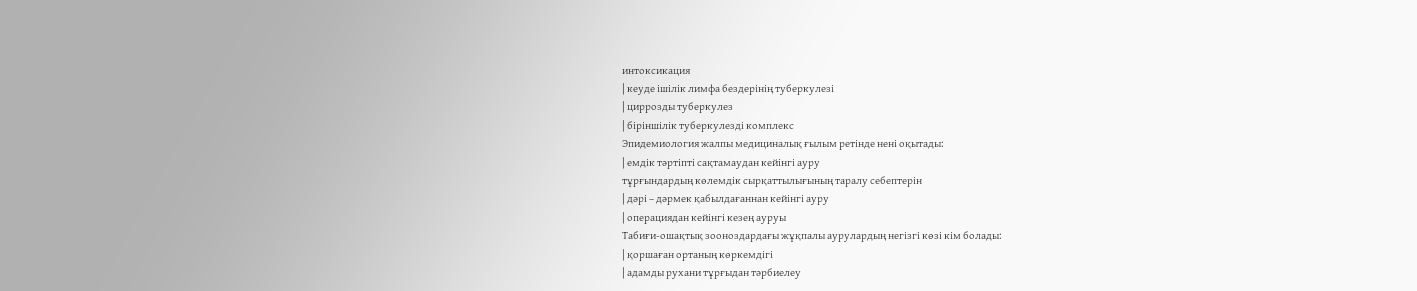интоксикация
| кеуде ішілік лимфа бездерінің туберкулезі
| циррозды туберкулез
| біріншілік туберкулезді комплекс
Эпидемиология жалпы медициналық ғылым ретiнде нені оқытады:
| емдiк тәртіпті сақтамаудан кейінгi ауру
тұрғындардың көлемдiк сырқаттылығының таралу себептерiн
| дәрi – дәрмек қабылдағаннан кейiнгi ауру
| операциядан кейiнгi кезең ауруы
Табиғи-ошақтық зооноздардағы жұқпалы аурулардың негізгі көзi кім болады:
| қоршаған ортаның көркемдігі
| адамды рухани тұрғыдан тәрбиелеу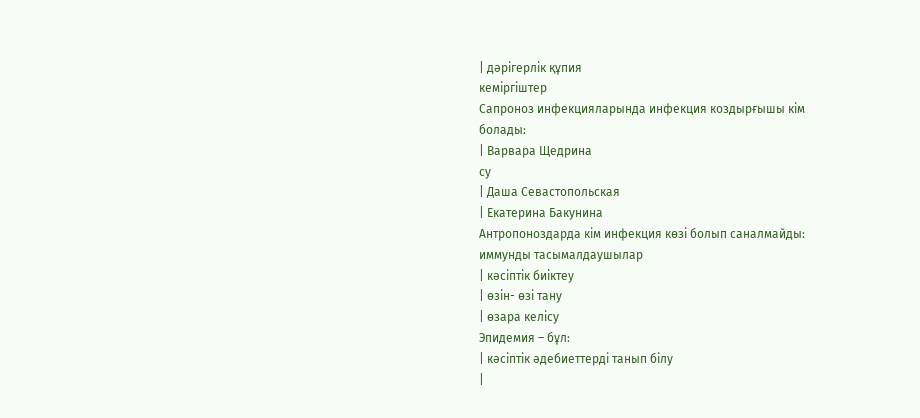| дәрiгерлiк құпия
кеміргіштер
Сапроноз инфекцияларында инфекция коздырғышы кім болады:
| Варвара Щедрина
су
| Даша Севастопольская
| Екатерина Бакунина
Антропоноздарда кім инфекция көзі болып саналмайды:
иммунды тасымалдаушылар
| кәсіптік биіктеу
| өзін- өзі тану
| өзара келісу
Эпидемия – бұл:
| кәсіптік әдебиеттерді танып білу
|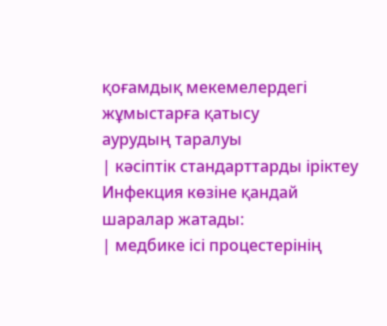қоғамдық мекемелердегі жұмыстарға қатысу
аурудың таралуы
| кәсіптік стандарттарды іріктеу
Инфекция көзіне қандай шаралар жатады:
| медбике ісі процестерінің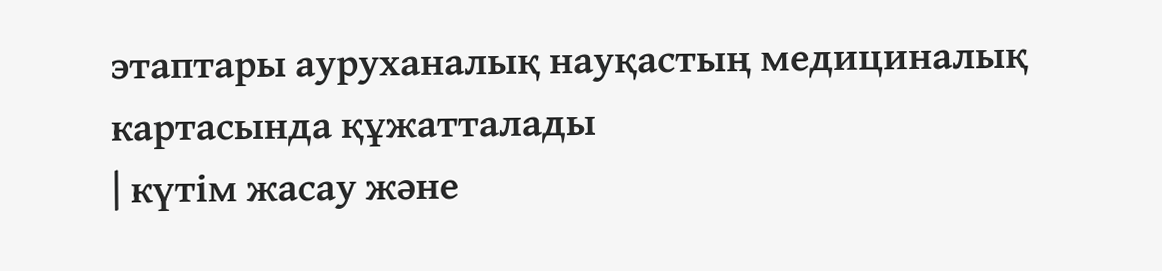этаптары ауруханалық науқастың медициналық картасында құжатталады
| күтім жасау және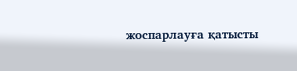жоспарлауға қатысты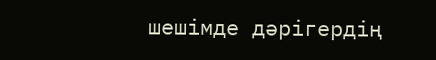шешімде дәрігердің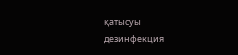қатысуы
дезинфекция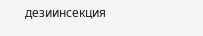дезиинсекция